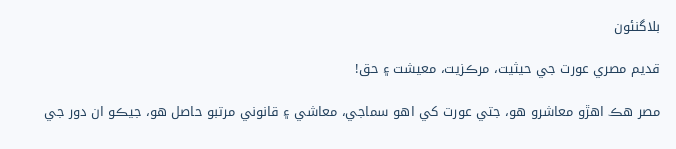بلاگنئون

قديم مصري عورت جي حيثيت، مرڪزيت، معيشت ۽ حق!

مصر هڪ اهڙو معاشرو هو، جتي عورت کي اهو سماجي، معاشي ۽ قانوني مرتبو حاصل هو، جيڪو ان دور جي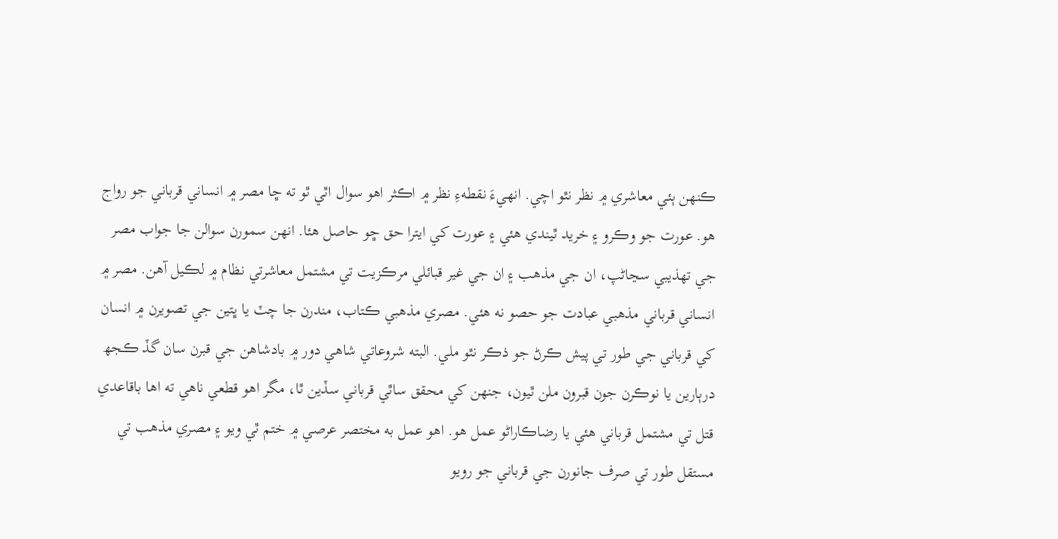ڪنهن ٻئي معاشري ۾ نظر نٿو اچي. انهيءَ نقطهءِ نظر ۾ اڪثر اهو سوال اٿي ٿو ته ڇا مصر ۾ انساني قرباني جو رواج هو. عورت جو وڪرو ۽ خريد ٿيندي هئي ۽ عورت کي ايترا حق ڇو حاصل هئا. انهن سمورن سوالن جا جواب مصر جي تهذيبي سڃاڻپ، ان جي مذهب ۽ ان جي غير قبائلي مرڪزيت تي مشتمل معاشرتي نظام ۾ لڪيل آهن. مصر ۾ انساني قرباني مذهبي عبادت جو حصو نه هئي. مصري مذهبي ڪتاب، مندرن جا چٽ يا ڀتين جي تصويرن ۾ انسان کي قرباني جي طور تي پيش ڪرڻ جو ذڪر نٿو ملي. البته شروعاتي شاهي دور ۾ بادشاهن جي قبرن سان گڏ ڪجھ درٻارين يا نوڪرن جون قبرون ملن ٿيون، جنهن کي محقق ساٿي قرباني سڏين ٿا، مگر اهو قطعي ناهي ته اها باقاعدي قتل تي مشتمل قرباني هئي يا رضاڪاراڻو عمل هو. اهو عمل به مختصر عرصي ۾ ختم ٿي ويو ۽ مصري مذهب تي مستقل طور تي صرف جانورن جي قرباني جو رويو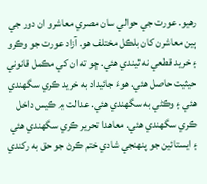رهيو. عورت جي حوالي سان مصري معاشرو ان دور جي ٻين معاشرن کان بلڪل مختلف هو. آزاد عورت جو وڪرو ۽ خريد قطعي نه ٿيندي هئي. ڇو ته ان کي مڪمل قانوني حيثيت حاصل هئي. هوءَ جائيداد به خريد ڪري سگهندي هئي ۽ وڪڻي به سگهندي هئي. عدالت ۾ ڪيس داخل ڪري سگهندي هئي. معاهدا تحرير ڪري سگهندي هئي ۽ ايستائين جو پنهنجي شادي ختم ڪرڻ جو حق به رکندي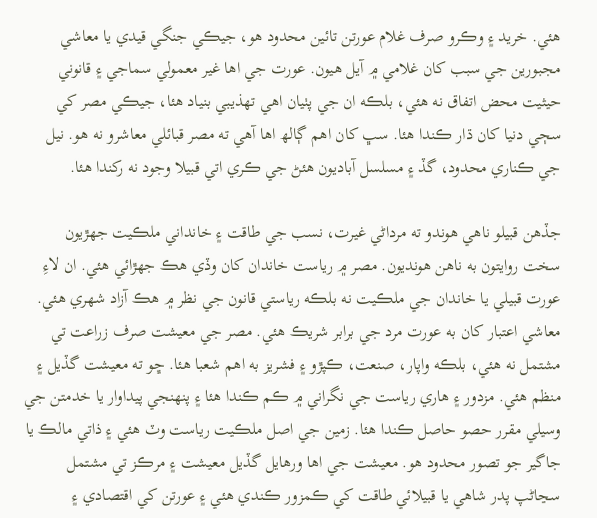هئي. خريد ۽ وڪرو صرف غلام عورتن تائين محدود هو، جيڪي جنگي قيدي يا معاشي مجبورين جي سبب کان غلامي ۾ آيل هيون. عورت جي اها غير معمولي سماجي ۽ قانوني حيثيت محض اتفاق نه هئي، بلڪه ان جي پٺيان اهي تهذيبي بنياد هئا، جيڪي مصر کي سڄي دنيا کان ڌار ڪندا هئا. سڀ کان اهم ڳالھ اها آهي ته مصر قبائلي معاشرو نه هو. نيل جي ڪناري محدود، گڏ ۽ مسلسل آباديون هئڻ جي ڪري اتي قبيلا وجود نه رکندا هئا.

جڏهن قبيلو ناهي هوندو ته مرداڻي غيرت، نسب جي طاقت ۽ خانداني ملڪيت جهڙيون سخت روايتون به ناهن هونديون. مصر ۾ رياست خاندان کان وڏي هڪ جهڙائي هئي. ان لاءِ عورت قبيلي يا خاندان جي ملڪيت نه بلڪه رياستي قانون جي نظر ۾ هڪ آزاد شهري هئي. معاشي اعتبار کان به عورت مرد جي برابر شريڪ هئي. مصر جي معيشت صرف زراعت تي مشتمل نه هئي، بلڪه واپار، صنعت، ڪپڙو ۽ فشريز به اهم شعبا هئا. ڇو ته معيشت گڏيل ۽ منظم هئي. مزدور ۽ هاري رياست جي نگراني ۾ ڪم ڪندا هئا ۽ پنهنجي پيداوار يا خدمتن جي وسيلي مقرر حصو حاصل ڪندا هئا. زمين جي اصل ملڪيت رياست وٽ هئي ۽ ذاتي مالڪ يا جاگير جو تصور محدود هو. معيشت جي اها ورهايل گڏيل معيشت ۽ مرڪز تي مشتمل سڃاڻپ پدر شاهي يا قبيلائي طاقت کي ڪمزور ڪندي هئي ۽ عورتن کي اقتصادي ۽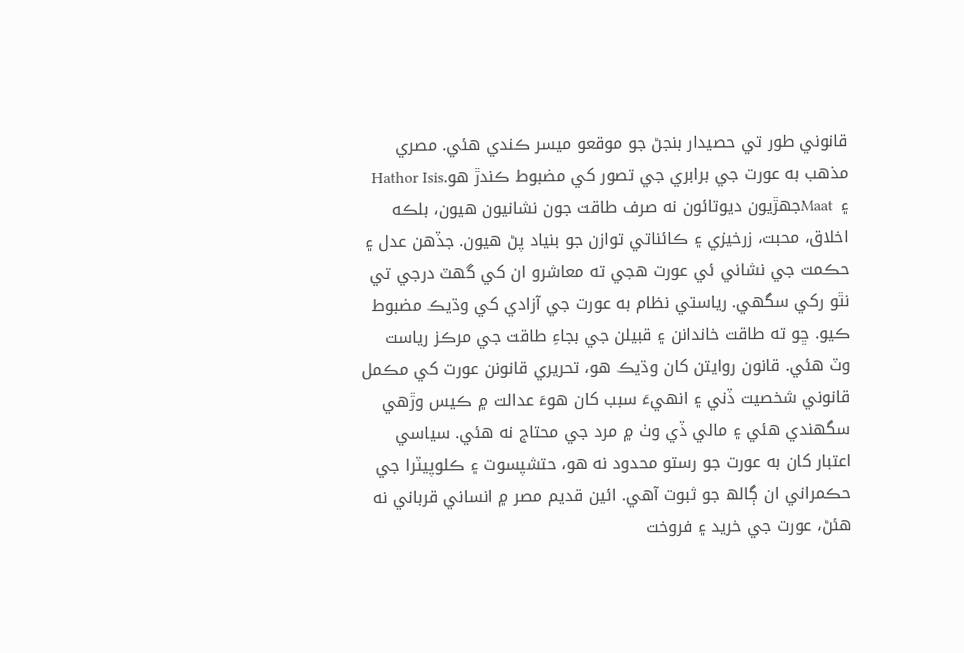قانوني طور تي حصيدار بنجڻ جو موقعو ميسر ڪندي هئي. مصري مذهب به عورت جي برابري جي تصور کي مضبوط ڪندڙ هو.Hathor Isis  ۽  Maatجهڙيون ديوتائون نه صرف طاقت جون نشانيون هيون، بلڪه اخلاق، محبت، زرخيزي ۽ ڪائناتي توازن جو بنياد پڻ هيون. جڏهن عدل ۽ حڪمت جي نشاني ئي عورت هجي ته معاشرو ان کي گهٽ درجي تي نٿو رکي سگهي. رياستي نظام به عورت جي آزادي کي وڌيڪ مضبوط ڪيو. ڇو ته طاقت خاندانن ۽ قبيلن جي بجاءِ طاقت جي مرڪز رياست وٽ هئي. قانون روايتن کان وڌيڪ هو، تحريري قانونن عورت کي مڪمل قانوني شخصيت ڏني ۽ انهيءَ سبب کان هوءَ عدالت ۾ ڪيس وڙهي سگهندي هئي ۽ مالي ڏي وٺ ۾ مرد جي محتاج نه هئي. سياسي اعتبار کان به عورت جو رستو محدود نه هو، حتشپسوت ۽ ڪلوپيٽرا جي حڪمراني ان ڳالھ جو ثبوت آهي. ائين قديم مصر ۾ انساني قرباني نه هئڻ، عورت جي خريد ۽ فروخت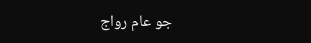جو عام رواج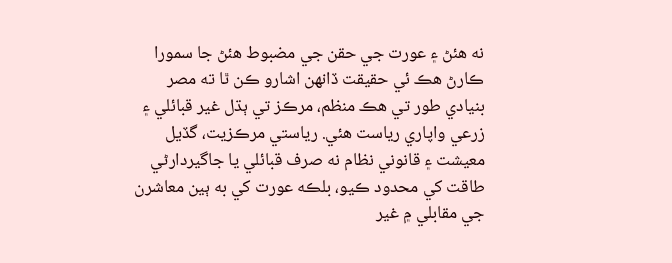نه هئڻ ۽ عورت جي حقن جي مضبوط هئڻ جا سمورا ڪارڻ هڪ ئي حقيقت ڏانهن اشارو ڪن ٿا ته مصر بنيادي طور تي هڪ منظم، مرڪز تي ٻڌل غير قبائلي ۽ زرعي واپاري رياست هئي. رياستي مرڪزيت، گڏيل معيشت ۽ قانوني نظام نه صرف قبائلي يا جاگيردارڻي طاقت کي محدود ڪيو، بلڪه عورت کي به ٻين معاشرن جي مقابلي ۾ غير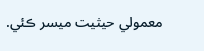معمولي حيثيت ميسر ڪئي.